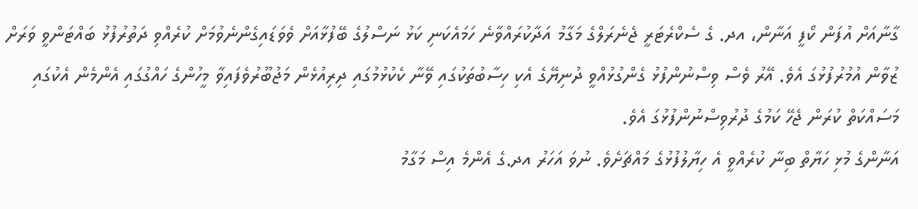ގާނާއަށް އުފަން ކޯފީ އަނާން، އދ. ގެ ސެކްރެޓަރީ ޖެނެރަލްގެ މަގާމު އަދާކުރައްވާނެ ހަމައެކަނި ކަޅު ނަސްލުގެ ބޭފުޅާއަށް ވެވަޑައިގެންނެވުމަށް ކުރެއްވި ދަތުރުފުޅު ބައްޓަންވީ ވަރަށް ޒުވާން އުމުރުފުޅުގަ އެވެ. އޭރު ވެސް ވިސްނުންފުޅު ގެންގުޅުއްވީ ދުނިޔޭގެ އެކި ހިސާބުތަކުގައި ވޭނާ ކެކުޅުމުގައި ދިރިއުޅެން މަޖުބޫރުވެފައިވާ މީހުންގެ ހައްގުގައި އެންމެން އެކުގައި މަސައްކަތް ކުރަން ޖެހޭ ކަމުގެ ދުރުވިސްނުންފުޅުގަ އެވެ.
އަނާންގެ މުޅި ހަޔާތް ބިނާ ކުރެއްވީ އެ ހިޔާލުފުޅުގެ މައްޗަށެވެ. ނުވަ އަހަރު އދ.ގެ އެންމެ އިސް މަގާމު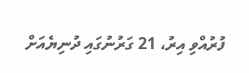ފުރުއްވި އިރު، 21 ގަރުނުގައި ދުނިޔެއަށް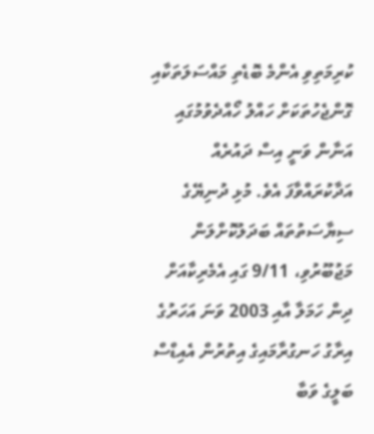ކުރިމަތިވި އެންމެ ބޮޑެތި މައްސަލަތަކާއި ގޮންޖެހުތަކަށް ހައްލު ހޯއްދެވުމުގައި އަނާން ވަނީ އިސް ދައުރެއް އަދާކުރައްވާފަ އެވެ. މުޅި ދުނިޔޭގެ ސިޔާސަތުތައް ބަދަލުކޮށްލަން މަޖުބޫރުވި، 9/11 ގައި އެމެރިކާއަށް ދިން ހަމަލާ އާއި 2003 ވަނަ އަހަރުގެ އިރާގު ހަނގުރާމައިގެ އިތުރުން އެއިޑްސް ބަލީގެ ވަބާ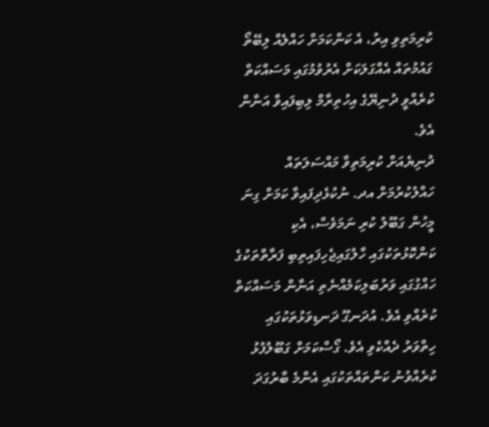ކުރިމަތިވި އިރު، އެ ކަންކަމަށް ހައްލެއް ލިބޭތޯ ގައުމުތައް އެއްގަލަކަށް އެރުވުމުގައި މަސައްކަތް ކުރެއްވީ ދުނިޔޭގެ އިހުތިރާމް ލިބިފައިވާ އަނާން އެވެ.
ދުނިޔެއަށް ކުރިމަތިވާ މައްސަލަތައް ހައްލުކުރުމަށް އދ. ނުކުޅެދިފައިވާ ކަމަށް ގިނަ މީހުން ގަބޫލު ކުރި ނަމަވެސް، އެކި ކަންކޮޅުތަކުގައި ހާލުގައިޖެހިފައިތިބި ފަރާތްތަކުގެ ހައްގުގައި ވަރުބަލިކަމެއްނެތި އަނާން މަސައްކަތް ކުރެއްވި އެވެ. އުދަނގޫ ދަނޑިވަޅުތަކުގައި ހިތްވަރު ދެއްކެވި އެވެ. ގޯސްކަމަށް ގަބޫލުފުޅު ކުރެއްވުނު ކަންތައްތަކުގައި އެންމެ ބާރުގަދަ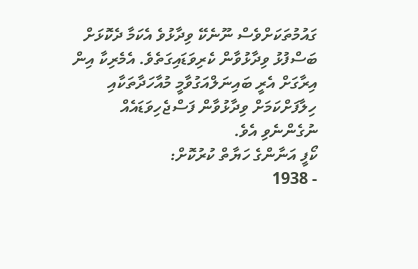ގައުމުތަކަށްވެސް ނޫނެކޭ ވިދާޅުވެ އެކަމާ ދެކޮޅަށް ބަސްފުޅު ވިދާޅުވާން ކެރިވަޑައިގަތެވެ. އެމެރިކާ އިން އިރާގަށް އެރީ ބައިނަލްއަގުވާމީ މުއާހަދާތަކާއި ހިލާފަށްކަމަށް ވިދާޅުވާން ފަސްޖެހިވަޑައެއް ނުގެންނެވި އެވެ.
ކޯފީ އަނާންގެ ހަޔާތް ކުރުކޮށް:
- 1938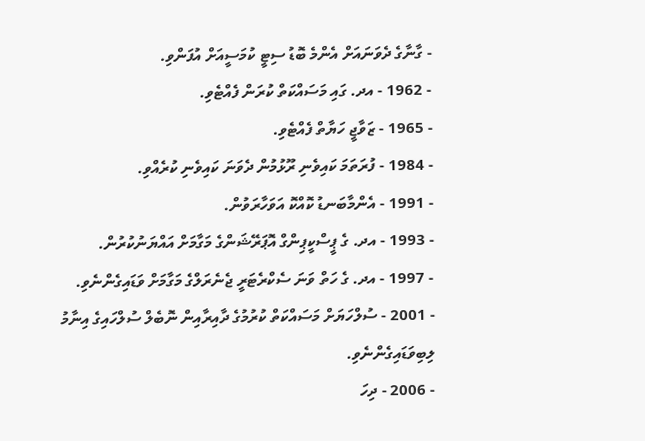- ގާނާގެ ދެވަނައަށް އެންމެ ބޮޑު ސިޓީ ކުމަސީއަށް އުފަންވި.
- 1962 - އދ. ގައި މަސައްކަތް ކުރަން ފެއްޓެވި.
- 1965 - ޒަވާޖީ ހަޔާތް ފެއްޓެވި.
- 1984 - ފުރަތަމަ ކައިވެނި ރޫޅުމުން ދެވަނަ ކައިވެނި ކުރެއްވި.
- 1991 - އެންމާބަނޑު ކޮއްކޮ އަވަހާރަވުން.
- 1993 - އދ. ގެ ޕީސްކީޕިންގް އޮޕަރޭޝަންގެ މަގާމަށް އައްޔަނުކުރުން.
- 1997 - އދ. ގެ ހަތް ވަނަ ސެކްރެޓަރީ ޖެނެރަލްގެ މަގާމަށް ވަޑައިގެންނެވި.
- 2001 - ސުލްހަޔަށް މަސައްކަތް ކުރުމުގެ ދާއިރާއިން ނޮބެލް ސުލްހައިގެ އިނާމު ލިބިވަޑައިގެންނެވި.
- 2006 - ދިހަ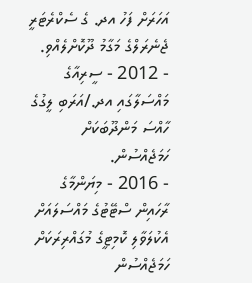އަހަރަށް ފަހު އދ. ގެ ސެކްރެޓަރީ ޖެނެރަލްގެ މަގާމު ދޫކޮށްލެއްވި.
- 2012 - ސީރިއާގެ މައްސަލާގައި އދ./އަރަބި ލީގުގެ ހާއްސަ މަންދޫބަކަށް ހަމަޖެއްސުން.
- 2016 - މިޔަންމާގެ ރާހައިން ސްޓޭޓުގެ މައްސަލައަށް އެކުލަވާލި ކޮމިޓީގެ މުގައްރިރަކަށް ހަމަޖެއްސުން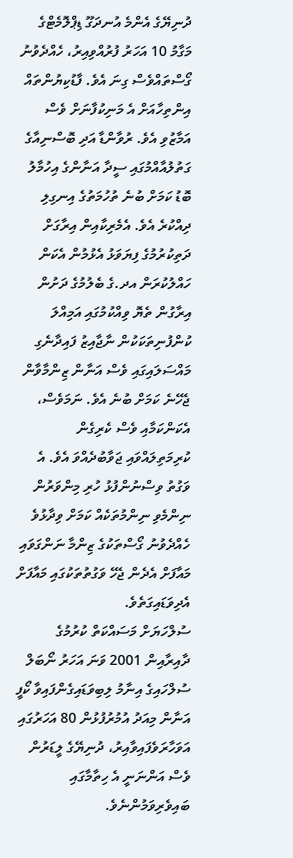ދުނިޔޭގެ އެންމެ އުނދަގޫ ޑިޕްލޮމެޓްގެ މަގާމު 10 އަހަރު ފުރުއްވިއިރު، ހެއްދެވުނު ގޯސްތައްވެސް ގިނަ އެވެ. ފާޑުކިޔުންތައް އިންތިހާއަށް އެ މަނިކުފާނަށް ވެސް އަމާޒުވި އެވެ. ރުވާންޑާ އަދި ބޮސްނިއާގެ ގަތުލުއާއްމުގައި ސީދާ އަނާންގެ އިހުމާލު ބޮޑު ކަމަށް ބުނެ ތުހުމަތުގެ އިނގިލި ދިއްކުރެ އެވެ. އެމެރިކާއިން އިރާގަށް ދަތިކުރުމުގެ ފިޔަވަޅު އެޅުމުން އެކަން ހައްލުކުރަން އދ.ގެ ބެލުމުގެ ދަށުން އިރާގުން ތެޔޮ ވިއްކުމުގައި އަމިއްލަ ކުންފުނިތަކަކުން ނާޖާއިޒު ފައިދާނެގި މައްސަލައިގައި ވެސް އަނާން ޒިންމާވާން ޖެހޭނެ ކަމަށް ބުނެ އެވެ. ނަމަވެސް، އެކަންކަމާއި ވެސް ކެރިގެން ކުރިމަތިލައްވައި ޖަވާބުދެއްވަ އެވެ. އެ ވަގުތު ވިސްނުންފުޅު ހުރި މިންވަރުން ނިންމެވި ނިންމުތަކެއް ކަމަށް ވިދާޅުވެ ހެއްދެވުނު ގޯސްތަކުގެ ޒިންމާ ނަންގަވައި މައާފަށް އެދެން ޖެހޭ ވަގުތުތަކުގައި މައާފަށް އެދިވަޑައިގަތެވެ.
ސުލްހަޔަށް މަސައްކަތް ކުރުމުގެ ދާއިރާއިން 2001 ވަނަ އަހަރު ނޯބަލް ސުލްހައިގެ އިނާމު ލިބިވަޑައިގެންފައިވާ ކޯފީ އަނާން މިއަދު އުމުރުފުޅުން 80 އަހަރުގައި އަވަހާރަވެފައިވާއިރު، ދުނިޔޭގެ ލީޑަރުން ވެސް އަންނަނީ އެ ހިތާމާގައި ބައިވެރިވަމުންނެވެ.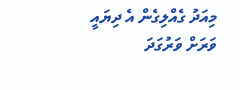މިއަދު ގެއްލިގެން އެ ދިޔައީ ވަރަށް ވަރުގަދަ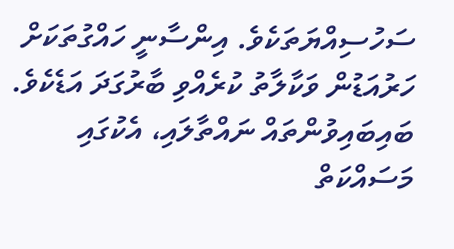ސަހުސިއްޔަތަކެވެ. އިންސާނީ ހައްގުތަކަށް ހަރުއަޑުން ވަކާލާތު ކުރެއްވި ބާރުގަދަ އަޑެކެވެ. ބައިބައިވުންތައް ނައްތާލައި، އެކުގައި މަސައްކަތް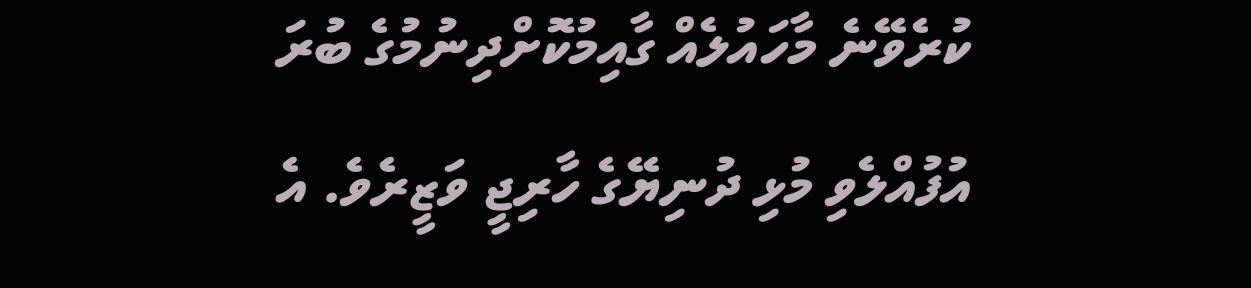ކުރެވޭނެ މާހައުލެއް ގާއިމުކޮށްދިނުމުގެ ބުރަ އުފުއްލެވި މުޅި ދުނިޔޭގެ ހާރިޖީ ވަޒީރެވެ. އެ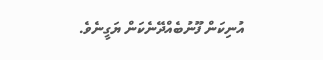އުނިކަން ފޫނުބެއްދޭނެކަން ޔަގީނެވެ.